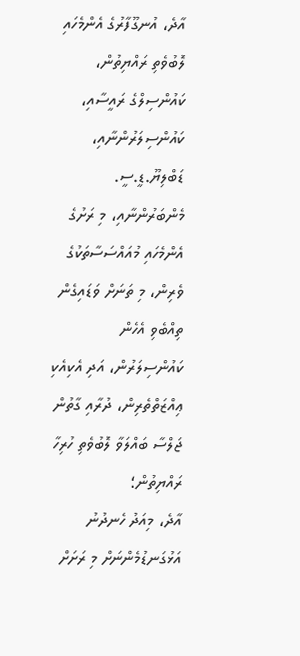އާދެ، އުނގޫފާރުގެ އެންމެހައި ލޮބުވެތި ރައްޔިތުން، ކައުންސިލްގެ ރައީސާއި، ކައުންސިލަރުންނާއި، ޑަބްލިޔޫ.ޑީ.ސީ. މެންބަރުންނާއި، މި ރަށުގެ އެންމެހައި މުއައްސަސާތަކުގެ ވެރިން، މި ތަނަށް ވަޑައިގެން ތިއްބެވި އެހެން ކައުންސިލަރުން، އަދި އެކިއެކި ޢިއްޒަތްތެރިން، ދުރާއި ގާތުން ޖަލްސާ ބައްލަވާ ލޮބުވެތި ހުރިހާ ރައްޔިތުން؛
އާދެ، މިއަދު ހެނދުނު އަޅުގަނޑުމެންނަށް މި ރަށަށް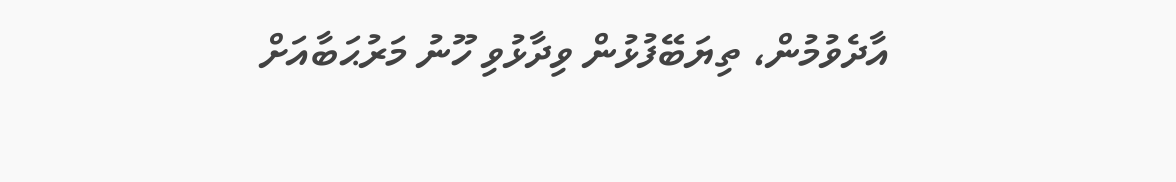އާދެވުމުން، ތިޔަބޭފުޅުން ވިދާޅުވި ހޫނު މަރުޙަބާއަށް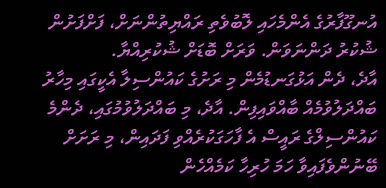އުނގޫފާރުގެ އެންމެހައި ލޮބުވެތި ރައްޔިތުންނަށް، ފަށްފަށުން ޝުކުރު ދަންނަވަން. ވަރަށް ބޮޑަށް ޝުކުރިއްޔާ.
އާދެ، ދެން އަޅުގަނޑުމެން މި ރަށުގެ ކައުންސިލާ އެކީގައި މިހާރު ބައްދަލުވުމެއް ބާއްވައިފިން. އާދެ، މި ބައްދަލުވުމުގައި، ދެންމެ ކައުންސިލްގެ ރައީސް އެ ފާހަގަކުރެއްވި ފަދައިން، މި ރަށަށް ބޭނުންވެފައިވާ ހަމަ ހުރިހާ ކަމެއްހެން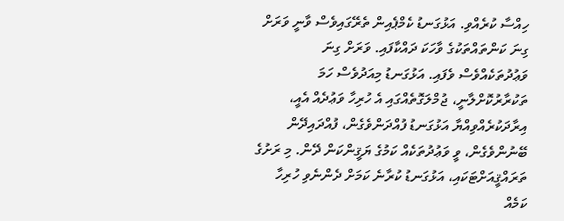ހިއްސާ ކުރެއްވި. އަޅުގަނޑު ކެމްޕެއިން ތެރޭގައިވެސް ވާނީ ވަރަށް ގިނަ ކަންތައްތަކުގެ ވާހަކަ ދައްކާފައި. ވަރަށް ގިނަ ވަޢުދުތަކެއްވެސް ވެފައި. އަޅުގަނޑު މިއަދުވެސް ހަމަ ތަކުރާރުކޮށްލާނީ، ޖުމްލަގޮތެއްގައި އެ ހުރިހާ ވަޢުދެއް އެއީ، އިރާދަކުރެއްވިއްޔާ އަޅުގަނޑު ފުއްދަންވެގެން، ފުއްދައިދޭން ބޭނުންވެގެން، ވީ ވަޢުދުތަކެއް ކަމުގެ ޔަޤީންކަން ދޭން. މި ރަށުގެ ތަރައްޤީއަށްޓަކައި، އަޅުގަނޑު ކުރާނެ ކަމަށް ދެންނެވި ހުރިހާ ކަމެއް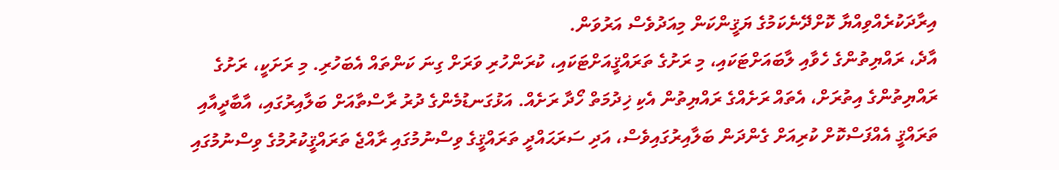އިރާދަކުރެއްވިއްޔާ ކޮށްދޭނެކަމުގެ ޔަޤީންކަން މިއަދުވެސް އަރުވަން.
އާދެ، ރައްޔިތުންގެ ހެވާއި ލާބައަށްޓަކައި، މި ރަށުގެ ތަރައްޤީއަށްޓަކައި، ކުރަންހުރި ވަރަށް ގިނަ ކަންތައް އެބަހުރި. މި ރަށަކީ، ރަށުގެ ރައްޔިތުންގެ އިތުރަށް، އެތައް ރަށެއްގެ ރައްޔިތުން އެކި ޚިދުމަތް ހޯދާ ރަށެއް. އަޅުގަނޑުމެންގެ ދުރު ރާސްތާއަށް ބަލާއިރުގައި، އާބާދީއާއި ތަރައްޤީ އެއްފަސްކޮށް ކުރިއަށް ގެންދަން ބަލާއިރުގައިވެސް، އަދި ސަރަޙައްދީ ތަރައްޤީގެ ވިސްނުމުގައި ރާއްޖެ ތަރައްޤީކުރުމުގެ ވިސްނުމުގައި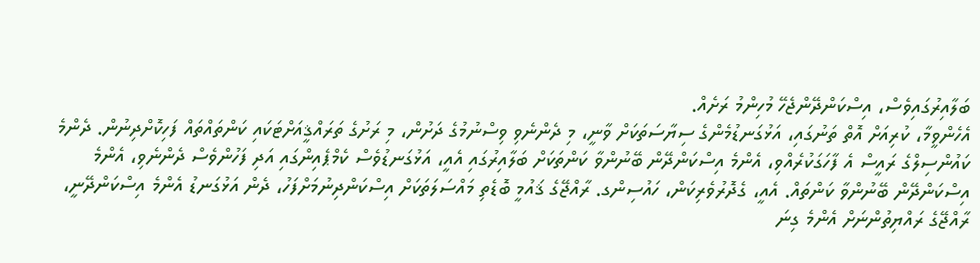ބަލާއިރުގައިވެސް، އިސްކަންދޭންޖެހޭ މުހިންމު ރަށެއް.
އެހެންވީމާ، ކުރިއަށް އޮތް ތަނުގައި، އަޅުގަނޑުމެންގެ ސިޔާސަތަކަށް ވާނީ، މި ދެންނެވި ވިސްނުމުގެ ދަށުން، މި ރަށުގެ ތަރައްޤީއަށްޓަކައި ކަންތައްތައް ފަހިކޮށްދިނުން. ދެންމެ ކައުންސިލްގެ ރައީސް އެ ފާހަގަކުރެއްވި، އެންމެ އިސްކަންދޭން ބޭނުންވާ ކަންތަކަށް ބަލާއިރުގައި އެއީ، އަޅުގަނޑުވެސް ކެމްޕެއިންގައި އަދި ފަހުންވެސް ދެންނެވި، އެންމެ އިސްކަންދޭން ބޭނުންވާ ކަންތައް. އެއީ، ގެދޮރުވެރިކަން، ހައުސިންގ. ރާއްޖޭގެ ޤައުމީ ބޮޑެތި މައްސަލަތަކަށް އިސްކަންދިނުމަށްފަހު، ދެން އަޅުގަނޑު އެންމެ އިސްކަންދޭނީ، ރާއްޖޭގެ ރައްޔިތުންނަށް އެންމެ ގިނަ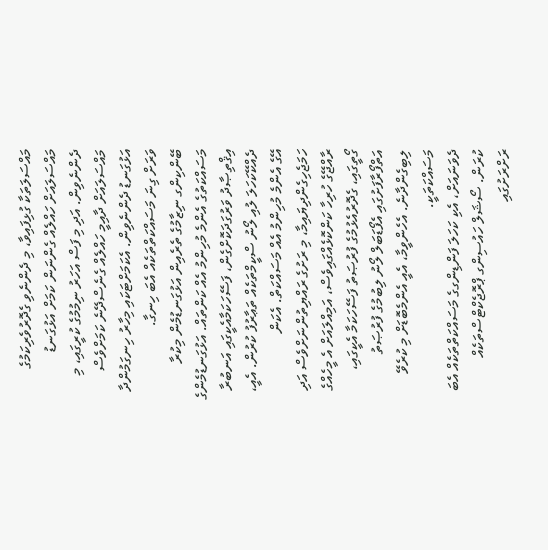މައްސަލަތަކާ ގުޅިފައިވާ، މި ދެންނެވި ގެދޮރުވެރިކަމުގެ މައްސަލައަށް ހައްލެއް ގެންނަން ކަމަށް އަޅުގަނޑު ދެންނެވިން. އަދި މި ފަސް އަހަރު ނިމުމުގެ ކުރީގައި، މި މައްސަލައަށް ދާއިމީ ހައްލެއް ގެނެސްދޭނެ ކަމަށްވެސް އަޅުގަނޑު ދެންނެވިން. އެކަމަށްޓަކައި މިހާރު ހިނގަމުންދާ ވަރަށް ގިނަ މަސައްކަތްތަކެއް އެބަ ހިނގާ.
ބޭންކިންގ ނިޒާމުގެ ތެރެއިން އަޅުގަނޑުމެން މިކުރާ މަސައްކަތުގެ އެންމެ މުހިންމު އެއް ކަންތައް. އަޅުގަނޑުމެންގެ އިޤްތިޞާދު ވަރުގަދަކޮށްގެން، ފަސޭހަކަމާއެކީގައި އަނބުރާ ދެއްކޭކަހަލަ ލުއި ލޯނު ސްކީމްތަކެއް ތަޢާރުފު ކުރުން. އެއީ، އޭގެ އެންމެ މުހިންމު އެއް މަސައްކަތް. އެކަން ހަމަޖެހިގެންދިޔައިމާ، މި ރަށުގެ ރައްޔިތުންނަށްވެސް އަދި ރާއްޖޭގެ ހުރިހާ ކަންކޮޅެއްގައިވެސް، އަމިއްލައަށް އެ މީހެއްގެ ގޯތީގައި، ގެދޮރުއެޅުމުގެ ފުރުޞަތު ފަސޭހަކަމާ އެކީގައި، އަތްފޯރާފަށުގައި އެފޯޑަބަލް ލޯނު ލިބުމުގެ ފުރުޞަތު ލިބިގެންދާނެ. އެހެންވީމާ، އެއީ އެންމެބޮޑަށް މި ކުރެވޭ މަސައްކަތަކީ.
ދެވަނައަށް، އެކި ކަހަލަ ފަންޑިންގގެ މަސައްކަތްތަކެއް އެބަ ކުރަން. ސޯޝަލް ހައުސިންގ ޕްރޮޖެކްޓްސްތަކެއް ރަށްރަށުގައި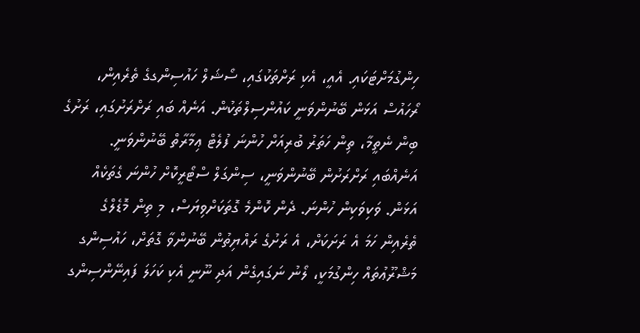ހިންގުމަށްޓަކައި. އެއީ، އެކި ރަށްތަކުގައި، ސޯޝަލް ހައުސިންގގެ ތެރެއިން، ރޯހައުސް އަޅަން ބޭނުންވަނީ ކައުންސިލްތަކުން. އަނެއް ބައި ރަށްރަށުގައި، ރަށުގެ ބިން ނެތީމާ، ތިން ހަތަރު ބުރިއަށް ހުންނަ ފުލެޓް ޢިމާރާތް ބޭނުންވަނީ. އަނެއްބައި ރަށްރަށުން ބޭނުންވަނީ، ސިންގަލް ސްޓޯރީކޮށް ހުންނަ ގެތަކެއް އަޅަން. ވަކިވަކިން ހުންނަ. ދެން ކޮންމެ ގޮތަކަށްވިޔަސް، މި ތިން މޮޑެލްގެ ތެރެއިން ހަމަ އެ ރަށަކަށް، އެ ރަށުގެ ރައްޔިތުން ބޭނުންވާ ގޮތަށް، ހައުސިންގ މަޝްރޫޢުތައް ހިންގުމަކީ، ލޯނު ނަގައިގެން އަދި ނޫނީ އެކި ކަހަލަ ފައިނޭންސިންގ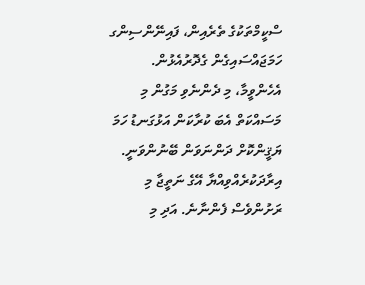ސްކީމްތަކުގެ ތެރެއިން، ފައިނޭންސިންގ ހަމަޖައްސައިގެން ގެދޮރުއެޅުން.
އެހެންވީމާ، މި ދެންނެވި މަގުން މި މަސައްކަތް އެބަ ކުރާކަން އަޅުގަނޑު ހަމަ ޔަޤީންކޮށް ދަންނަވަން ބޭނުންވަނީ. އިރާދަކުރެއްވިއްޔާ އޭގެ ނަތީޖާ މި ރަށުންވެސް ފެންނާނެ. އަދި މި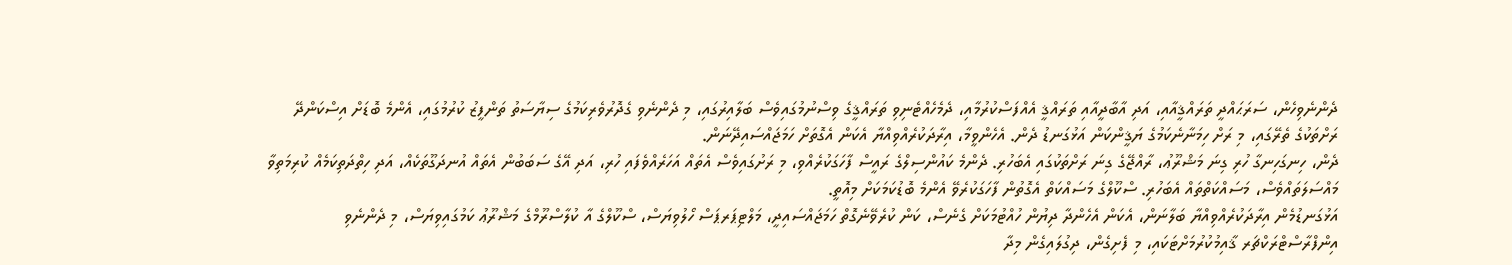ދެންނެވިހެން، ސަރަޙައްދީ ތަރައްޤީއާއި، އަދި އާބާދީއާއި ތަރައްޤީ އެއްފަސްކުރުމާއި، ދެމެހެއްޓެނިވި ތަރައްޤީގެ ވިސްނުމުގައިވެސް ބަލާއިރުގައި، މި ދެންނެވި ގެދޮރުވެރިކަމުގެ ސިޔާސަތު ތަންފީޒު ކުރުމުގައި، އެންމެ ބޮޑަށް އިސްކަންދޭ ރަށްތަކުގެ ތެރޭގައި، މި ރަށް ހިމަނާނެކަމުގެ ޔަޤީންކަން އަޅުގަނޑު ދެން. އެހެންވީމާ، އިރާދަކުރެއްވިއްޔާ އެކަން އެގޮތަށް ހަމަޖައްސައިދޭނަން.
ދެން، ހިނގަހިނގާ ހުރި ގިނަ މަޝްރޫޢު، ރާއްޖޭގެ ގިނަ ރަށްތަކުގައި އެބަހުރި. ދެންމެ ކައުންސިލްގެ ރައީސް ފާހަގަކުރެއްވި، މި ރަށުގައިވެސް އެތައް އަހަރެއްވެފައި ހުރި، އަދި އޭގެ ސަބަބުން އެތައް އުނދަގޫތަކެއް، އަދި ހިތްދަތިކަމެއް ކުރިމަތިވާ މައްސަލަތައްވެސް، މަސައްކަތްތައް އެބަހުރި. ސްކޫލްގެ މަސައްކަތް އެގޮތުން ފާހަގަކުރެވޭ އެންމެ ބޮޑުކަމަކަށް މިއޮތީ.
އަޅުގަނޑުމެން އިރާދަކުރެއްވިއްޔާ ބަލާނަން، އެކަން އެހެންދާ ދިޔުން ހުއްޓުމަކަށް ގެނެސް، ކަން ކުރެވޭނެގޮތް ހަމަޖައްސައިދީ، މަލްޓިޕަރޕަސް ހޯލުވިޔަސް، ސްކޫލްގެ އާ ކުލާސްރޫމްގެ މަޝްރޫޢު ކަމުގައިވިޔަސް، މި ދެންނެވި އިންފްރާސްޓްރަކްޗަރ ޤާއިމުކުރުމަށްޓަކައި، މި ފެށިގެން، ދިގުލައިގެން މިދާ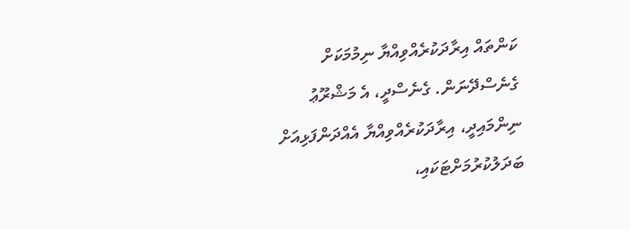ކަންތައް އިރާދަކުރެއްވިއްޔާ ނިމުމަކަށް ގެނެސްދޭނަން. ގެނެސްދީ، އެ މަޝްރޫޢު ނިންމައިދީ، އިރާދަކުރެއްވިއްޔާ އެއްދަންފަޅިއަށް ބަދަލުކުރުމަށްޓަކައި،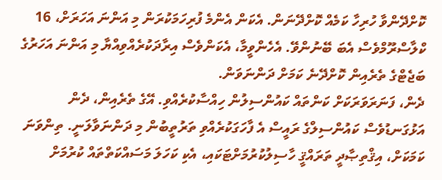ކޮށްދޭންވާ ހުރިހާ ކަމެއް ކޮށްދޭނަން. އެކަން އެންމެ ފުރިހަމަކުރަން މި އަންނަ އަހަރަށް، 16 ކްލާސްރޫމްވެސް އެބަ ބޭނުންވޭ. އެހެންވީމާ، އެކަންވެސް އިރާދަކުރެއްވިއްޔާ މި އަންނަ އަހަރުގެ ބަޖެޓްގެ ތެރެއިން ކޮށްދޭނެ ކަމަށް ދަންނަވަން.
ދެން، ފަނަރަވަރަކަށް ކަންތައް ކައުންސިލުން ހިއްސާކުރެއްވި. އޭގެ ތެރެއިން، ދެން އަޅުގަނޑުވެސް ކައުންސިލްގެ ރައީސް އެ ފާހަގަކުރެއްވި ތަރުތީބުން މި ދަންނަވާލަނީ. ތިންވަނަ ކަމަކަށް، އިޤްތިޞާދީ ތަރައްޤީ ހާސިލުކުރުމަށްޓަކައި، އެކި ކަހަލަ މަސައްކަތްތައް ކުރުމަށް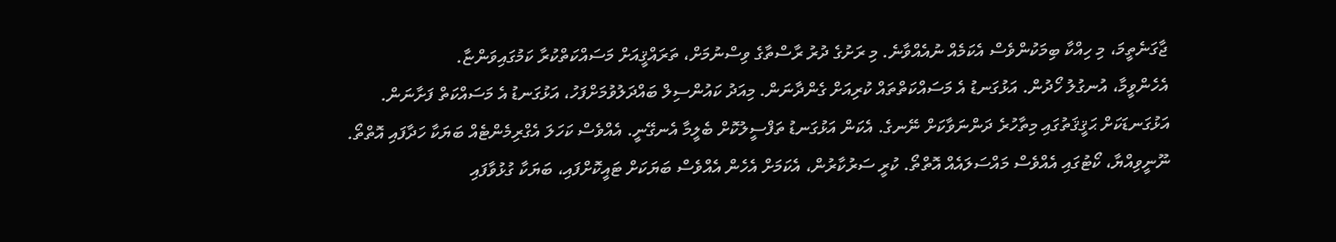ޖާގަނެތީމަ، މި ހިއްކާ ބިމަކުންވެސް އެކަމެއް ނުއެއްވާނެ. މި ރަށުގެ ދުރު ރާސްތާގެ ވިސްނުމަށް، ތަރައްޤީއަށް މަސައްކަތްކުރާ ކަމުގައިވަންޏާ.
އެހެންވީމާ، އުނގުލު ހޯދުން. އަޅުގަނޑު އެ މަސައްކަތްތައް ކުރިއަށް ގެންދާނަން. މިއަދު ކައުންސިލް ބައްދަލުވުމަށްފަހު، އަޅުގަނޑު އެ މަސައްކަތް ފަށާނަން. އަޅުގަނޑަކަށް ޙަޤީޤަތުގައި މިތާހުރެ ދަންނަވާކަށް ނޭނގެ. އެކަން އަޅުގަނޑު ތަފްސީލުކޮށް ބެލީމާ އެނގޭނީ. އެއްވެސް ކަހަލަ އެގްރިމެންޓެއް ބަޔަކާ ހަދާފައި އޮތްތޯ. ނޫނީވިއްޔާ، ކޯޓުގައި އެއްވެސް މައްސަލައެއް އޮތްތޯ. ކުރީ ސަރުކާރުން، އެކަމަށް އެހެން އެއްވެސް ބަޔަކަށް ޓައީކޮށްފައި، ބަޔަކާ ގުޅުވާފައި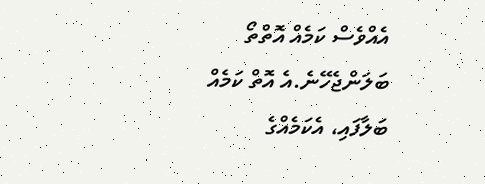އެއްވެސް ކަމެއް އޮތްތޯ ބަލަންޖެހޭނެ.އެ އޮތް ކަމެއް ބަލާފައި، އެކަމެއްގެ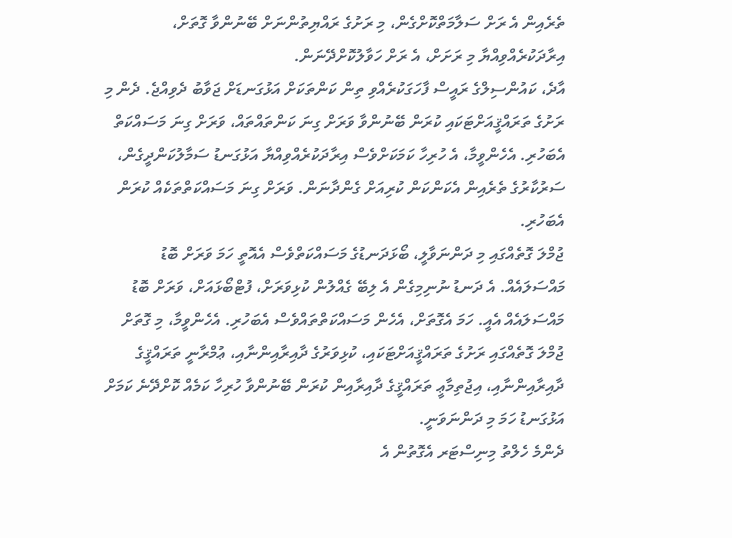ތެރެއިން އެ ރަށް ސަލާމަތްކޮށްގެން، މި ރަށުގެ ރައްޔިތުންނަށް ބޭނުންވާ ގޮތަށް، އިރާދަކުރެއްވިއްޔާ މި ރަށަށް، އެ ރަށް ހަވާލުކޮށްދޭނަން.
އާދެ، ކައުންސިލްގެ ރައީސް ފާހަގަކުރެއްވި ތިން ކަންތަކަށް އަޅުގަނޑަށް ޖަވާބު ދެވިއްޖެ. ދެން މި ރަށުގެ ތަރައްޤީއަށްޓަކައި ކުރަން ބޭނުންވާ ވަރަށް ގިނަ ކަންތައްތައް، ވަރަށް ގިނަ މަސައްކަތް އެބަހުރި. އެހެންވީމާ، އެ ހުރިހާ ކަމަކަށްވެސް އިރާދަކުރެއްވިއްޔާ އަޅުގަނޑު ސަމާލުކަންދީގެން، ސަރުކާރުގެ ތެރެއިން އެކަންކަން ކުރިއަށް ގެންދާނަން. ވަރަށް ގިނަ މަސައްކަތްތަކެއް ކުރަން އެބަހުރި.
ޖުމްލަ ގޮތެއްގައި މި ދަންނަވާލީ، ބޯޅަދަނޑުގެ މަސައްކަތްވެސް އެއޮތީ ހަމަ ވަރަށް ބޮޑު މައްސަލައެއް. އެ ދަނޑު ނުނިމިގެން އެ ލިބޭ ގެއްލުން ކުޅިވަރަށް، ފުޓްބޯޅައަށް، ވަރަށް ބޮޑު މައްސަލައެއް އެއީ. ހަމަ އެގޮތަށް، އެހެން މަސައްކަތްތައްވެސް އެބަހުރި. އެހެންވީމާ، މި ގޮތަށް ޖުމްލަ ގޮތެއްގައި ރަށުގެ ތަރައްޤީއަށްޓަކައި، ކުޅިވަރުގެ ދާއިރާއިންނާއި، ޢުމްރާނީ ތަރައްޤީގެ ދާއިރާއިންނާއި، އިޖުތިމާޢީ ތަރައްޤީގެ ދާއިރާއިން ކުރަން ބޭނުންވާ ހުރިހާ ކަމެއް ކޮށްދޭނެ ކަމަށް އަޅުގަނޑު ހަމަ މި ދަންނަވަނީ.
ދެންމެ ހެލްތު މިނިސްޓަރ އެގޮތުން އެ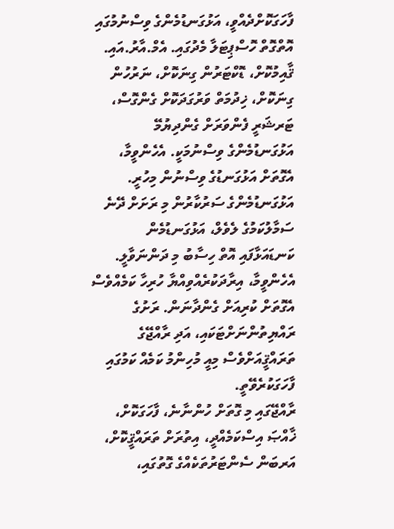ފާހަގަކޮށްދެއްވީ، އަޅުގަނޑުމެންގެ ވިސްނުމުގައި އޮތްގޮތް ހޮސްޕިޓަލާ މެދުގައި. އެމް.އާރު.އައި. ޤާއިމުކޮށް، ޑޮކްޓަރުން ގިނަކޮށް، ނަރުހުން ގިނަކޮށް، ޚިދުމަތް ވަރުގަދަކޮށް ގެންގޮސް، ޓަރޝަރީ ފެންވަރަށް ގެންދިޔުމޭ އަޅުގަނޑުމެންގެ ވިސްނުމަކީ. އެހެންވީމާ، އެގޮތަށް އަޅުގަނޑުގެ ވިސްނުން މިހުރީ.
އަޅުގަނޑުމެންގެ ސަރުކާރުން މި ރަށަށް ދޭނެ ސަމާލުކަމުގެ ލެވެލް، އަޅުގަނޑުމެން ކަނޑައަޅާފައި އޮތް ހިސާބު މި ދަންނަވާލީ. އެހެންވީމާ، އިރާދަކުރެއްވިއްޔާ ހުރިހާ ކަމެއްވެސް އެގޮތަށް ކުރިއަށް ގެންދާނަން. ރަށުގެ ރައްޔިތުންނަށްޓަކައި، އަދި ރާއްޖޭގެ ތަރައްޤީއަށްވެސް މިއީ މުހިންމު ކަމެއް ކަމުގައި ފާހަގަކުރެވޭތީ.
ރާއްޖޭގައި މި ގޮތަށް ހުންނާނެ، ފާހަގަކޮށް، ޚާއްޞަ އިސްކަމެއްދީ، އިތުރަށް ތަރައްޤީކޮށް، އަރބަން ސެންޓަރުތަކެއްގެ ގޮތުގައި،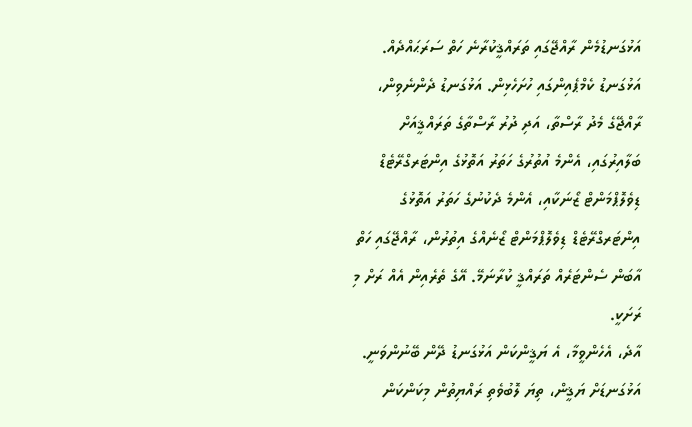އަޅުގަނޑުމެން ރާއްޖޭގައި ތަރައްޤީކުރާނެ ހަތް ސަރަޙައްދެއް. އަޅުގަނޑު ކެމްޕެއިންގައި ހުށަހެޅިން. އަޅުގަނޑު ދެންނެވިން، ރާއްޖޭގެ މެދު ރާސްތާ، އަދި ދުރު ރާސްތާގެ ތަރައްޤީއަށް ބަލާއިރުގައި، އެންމެ އުތުރުގެ ހަތަރު އަތޮޅުގެ އިންޓަރގްރޭޓެޑް ޑިވެލޮޕްމަންޓް ޒޯނަކާއި، އެންމެ ދެކުނުގެ ހަތަރު އަތޮޅުގެ އިންޓަރގްރޭޓެޑް ޑިވެލޮޕްމަންޓް ޒޯނެއްގެ އިތުރުން، ރާއްޖޭގައި ހަތް އާބަން ސެންޓަރެއް ތަރައްޤީ ކުރާނަމޭ. އޭގެ ތެރެއިން އެއް ރަށް މި ރަށަކީ.
އާދެ، އެހެންވީމާ، އެ ޔަޤީންކަން އަޅުގަނޑު ދޭން ބޭނުންވަނީ. އަޅުގަނޑަށް ޔަޤީން، ތިޔަ ލޮބުވެތި ރައްޔިތުން މިކަންކަން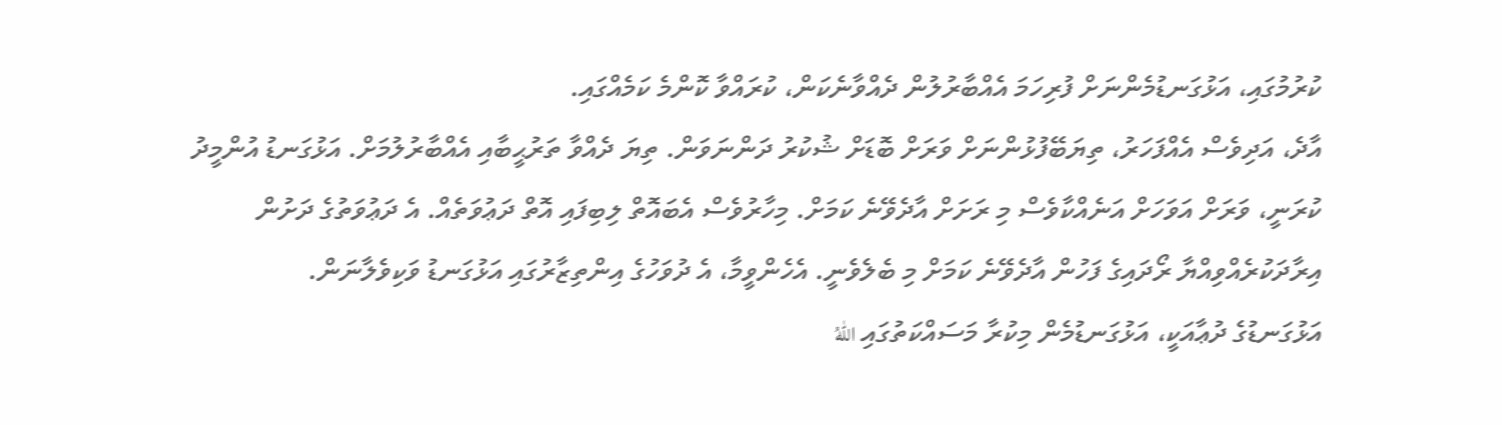ކުރުމުގައި، އަޅުގަނޑުމެންނަށް ފުރިހަމަ އެއްބާރުލުން ދެއްވާނެކަން، ކުރައްވާ ކޮންމެ ކަމެއްގައި.
އާދެ، އަދިވެސް އެއްފަހަރު، ތިޔަބޭފުޅުންނަށް ވަރަށް ބޮޑަށް ޝުކުރު ދަންނަވަން. ތިޔަ ދެއްވާ ތަރުޙީބާއި އެއްބާރުލުމަށް. އަޅުގަނޑު އުންމީދު ކުރަނީ، ވަރަށް އަވަހަށް އަނެއްކާވެސް މި ރަށަށް އާދެވޭނެ ކަމަށް. މިހާރުވެސް އެބައޮތް ލިބިފައި އޮތް ދަޢުވަތެއް. އެ ދަޢުވަތުގެ ދަށުން އިރާދަކުރެއްވިއްޔާ ރޯދައިގެ ފަހުން އާދެވޭނެ ކަމަށް މި ބެލެވެނީ. އެހެންވީމާ، އެ ދުވަހުގެ އިންތިޒާރުގައި އަޅުގަނޑު ވަކިވެލާނަން.
އަޅުގަނޑުގެ ދުޢާއަކީ، އަޅުގަނޑުމެން މިކުރާ މަސައްކަތުގައި اللهُ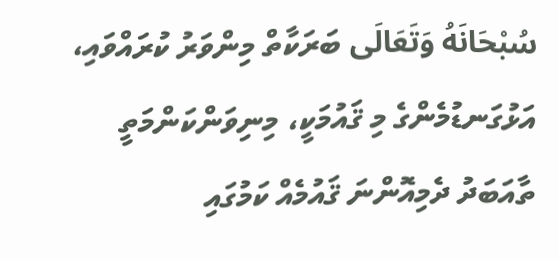سُبْحَانَهُ وَتَعَالَى ބަރަކާތް މިންވަރު ކުރައްވައި، އަޅުގަނޑުމެންގެ މި ޤައުމަކީ، މިނިވަންކަންމަތީ ތާއަބަދު ދެމިއޮންނަ ޤައުމެއް ކަމުގައި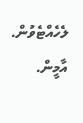ލެހެއްޓެވުން. އާމީން.